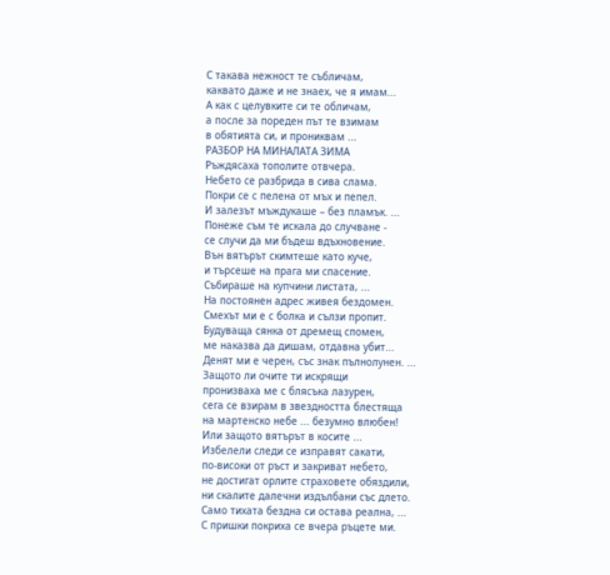С такава нежност те събличам,
каквато даже и не знаех, че я имам...
А как с целувките си те обличам,
а после за пореден път те взимам
в обятията си, и прониквам ...
РАЗБОР НА МИНАЛАТА ЗИМА
Ръждясаха тополите отвчера.
Небето се разбрида в сива слама.
Покри се с пелена от мъх и пепел.
И залезът мъждукаше – без пламък. ...
Понеже съм те искала до случване -
се случи да ми бъдеш вдъхновение.
Вън вятърът скимтеше като куче,
и търсеше на прага ми спасение.
Събираше на купчини листата, ...
На постоянен адрес живея бездомен.
Смехът ми е с болка и сълзи пропит.
Будуваща сянка от дремещ спомен,
ме наказва да дишам, отдавна убит...
Денят ми е черен, със знак пълнолунен. ...
Защото ли очите ти искрящи
пронизваха ме с блясъка лазурен,
сега се взирам в звездността блестяща
на мартенско небе ... безумно влюбен!
Или защото вятърът в косите ...
Избелели следи се изправят сакати,
по-високи от ръст и закриват небето,
не достигат орлите страховете обяздили,
ни скалите далечни издълбани със длето.
Само тихата бездна си остава реална, ...
С пришки покриха се вчера ръцете ми.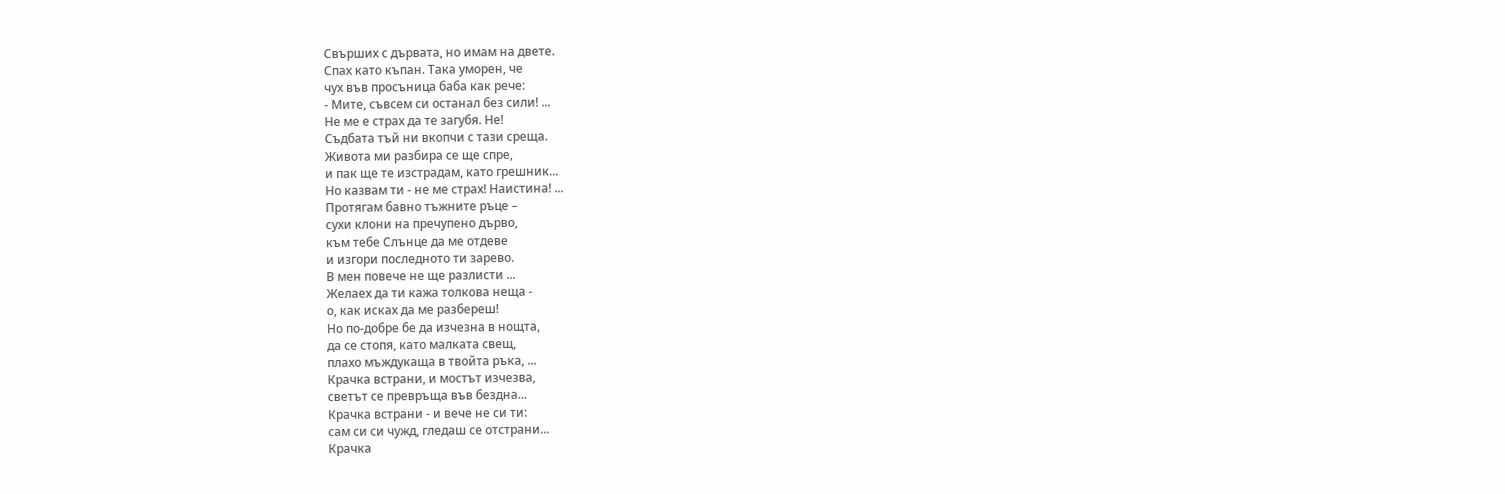Свърших с дървата, но имам на двете.
Спах като къпан. Така уморен, че
чух във просъница баба как рече:
- Мите, съвсем си останал без сили! ...
Не ме е страх да те загубя. Не!
Съдбата тъй ни вкопчи с тази среща.
Живота ми разбира се ще спре,
и пак ще те изстрадам, като грешник...
Но казвам ти - не ме страх! Наистина! ...
Протягам бавно тъжните ръце –
сухи клони на пречупено дърво,
към тебе Слънце да ме отдеве
и изгори последното ти зарево.
В мен повече не ще разлисти ...
Желаех да ти кажа толкова неща -
о, как исках да ме разбереш!
Но по-добре бе да изчезна в нощта,
да се стопя, като малката свещ,
плахо мъждукаща в твойта ръка, ...
Крачка встрани, и мостът изчезва,
светът се превръща във бездна...
Крачка встрани - и вече не си ти:
сам си си чужд, гледаш се отстрани...
Крачка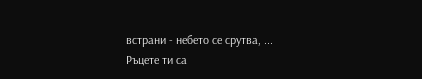встрани - небето се срутва, ...
Ръцете ти са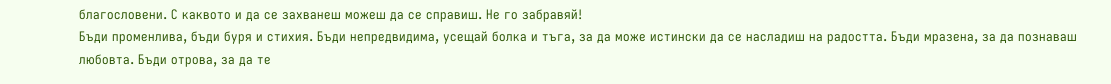благословени. С каквото и да се захванеш можеш да се справиш. Не го забравяй!
Бъди променлива, бъди буря и стихия. Бъди непредвидима, усещай болка и тъга, за да може истински да се насладиш на радостта. Бъди мразена, за да познаваш любовта. Бъди отрова, за да те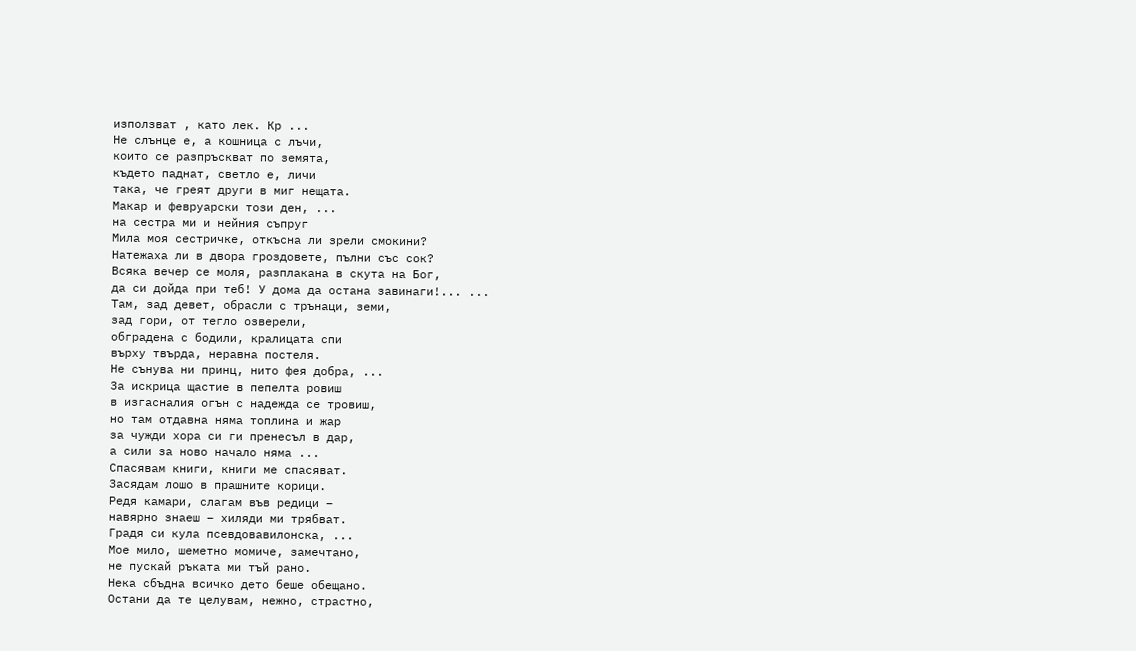използват , като лек. Кр ...
Не слънце е, а кошница с лъчи,
които се разпръскват по земята,
където паднат, светло е, личи
така, че греят други в миг нещата.
Макар и февруарски този ден, ...
на сестра ми и нейния съпруг
Мила моя сестричке, откъсна ли зрели смокини?
Натежаха ли в двора гроздовете, пълни със сок?
Всяка вечер се моля, разплакана в скута на Бог,
да си дойда при теб! У дома да остана завинаги!... ...
Там, зад девет, обрасли с трънаци, земи,
зад гори, от тегло озверели,
обградена с бодили, кралицата спи
върху твърда, неравна постеля.
Не сънува ни принц, нито фея добра, ...
За искрица щастие в пепелта ровиш
в изгасналия огън с надежда се тровиш,
но там отдавна няма топлина и жар
за чужди хора си ги пренесъл в дар,
а сили за ново начало няма ...
Спасявам книги, книги ме спасяват.
Засядам лошо в прашните корици.
Редя камари, слагам във редици –
навярно знаеш – хиляди ми трябват.
Градя си кула псевдовавилонска, ...
Мое мило, шеметно момиче, замечтано,
не пускай ръката ми тъй рано.
Нека сбъдна всичко дето беше обещано.
Остани да те целувам, нежно, страстно,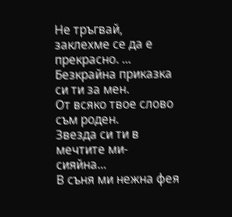Не тръгвай, заклехме се да е прекрасно. ...
Безкрайна приказка си ти за мен.
От всяко твое слово съм роден.
Звезда си ти в мечтите ми- сияйна...
В съня ми нежна фея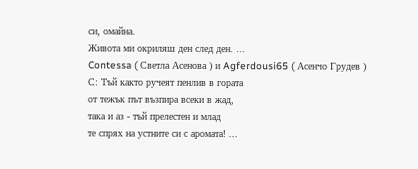си, омайна.
Живота ми окриляш ден след ден. ...
Contessa ( Светла Асенова ) и Agferdousi65 ( Асенчо Грудев )
С: Тъй както ручеят пенлив в гората
от тежък път възпира всеки в жад,
така и аз - тъй прелестен и млад
те спрях на устните си с аромата! ...